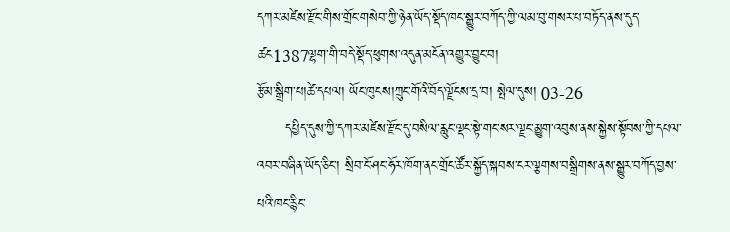དཀར་མཛེས་རྫོང་གིས་གྲོང་གསེབ་ཀྱི་ཉེན་ཡོད་སྡོད་ཁང་སྒྱུར་བཀོད་ཀྱི་ལམ་བུ་གསར་པ་བཏོད་ནས་དུད་ཚང1387ལྷག་གི་བདེ་སྡོད་ཕུགས་འདུན་མངོན་འགྱུར་བྱུང་བ།
རྩོམ་སྒྲིག་པ།ཚེ་དཔལ། ཡོང་ཁུངས།ཀྲུང་གོའི་བོད་ལྗོངས་དྲ་བ། སྤེལ་དུས། 03-26
      དཔྱིད་དུས་ཀྱི་དཀར་མཛེས་རྫོང་དུ་བསིལ་རླུང་ལྡང་སྟེ་གང་སར་ལྗང་མྱུག་འབུས་ནས་སྐྱེས་སྟོབས་ཀྱི་དཔལ་འབར་བཞིན་ཡོད་ཅིང་། སྲིབ་ངོ་ཤང་ཧོར་ཁོག་ནང་གྲོང་ཚོར་སྐྱོད་སྐབས་ངར་ལྕགས་བསྒྲིགས་ནས་སྒྱུར་བཀོད་བྱས་པའི་ཁང་རྙིང་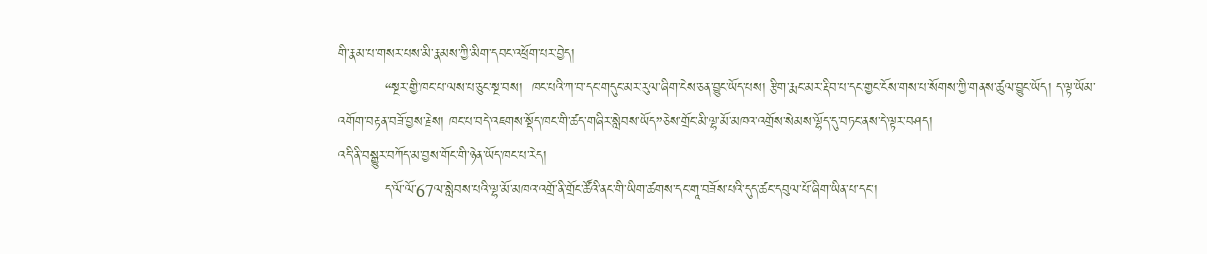གི་རྣམ་པ་གསར་པས་མི་རྣམས་ཀྱི་མིག་དབང་འཕྲོག་པར་བྱེད།
          “སྔར་གྱི་ཁང་པ་ལས་པ་ཅུང་སྔ་བས།  ཁང་པའི་ཀ་བ་དང་གདུང་མར་རུལ་ཞིག་ངེས་ཅན་བྱུང་ཡོད་པས། རྩིག་རྨང་མར་རྡིབ་པ་དང་གྱང་ངོས་གས་པ་སོགས་ཀྱི་གནས་ཚུལ་བྱུང་ཡོད། ད་ལྟ་ཡོམ་འགོག་བརྟན་བཟོ་བྱས་རྗེས། ཁང་པ་བདེ་འཇགས་སྡོད་ཁང་གི་ཚད་གཞིར་སླེབས་ཡོད”ཅེས་གྲོང་མི་ལྷ་མོ་མཁའ་འགྲོས་སེམས་ལྷོད་དུ་བཏང་ནས་དེ་ལྟར་བཤད།
འདི་ནི་བསྒྱུར་བཀོད་མ་བྱས་གོང་གི་ཉེན་ཡོད་ཁང་པ་རེད།
          ད་ལོ་ལོ་67ལ་སླེབས་པའི་ལྷ་མོ་མཁའ་འགྲོ་ནི་གྲོང་ཚོའི་ནང་གི་ཡིག་ཚགས་དང་གཱ་བཟོས་པའི་དུད་ཚང་དབུལ་པོ་ཞིག་ཡིན་པ་དང་།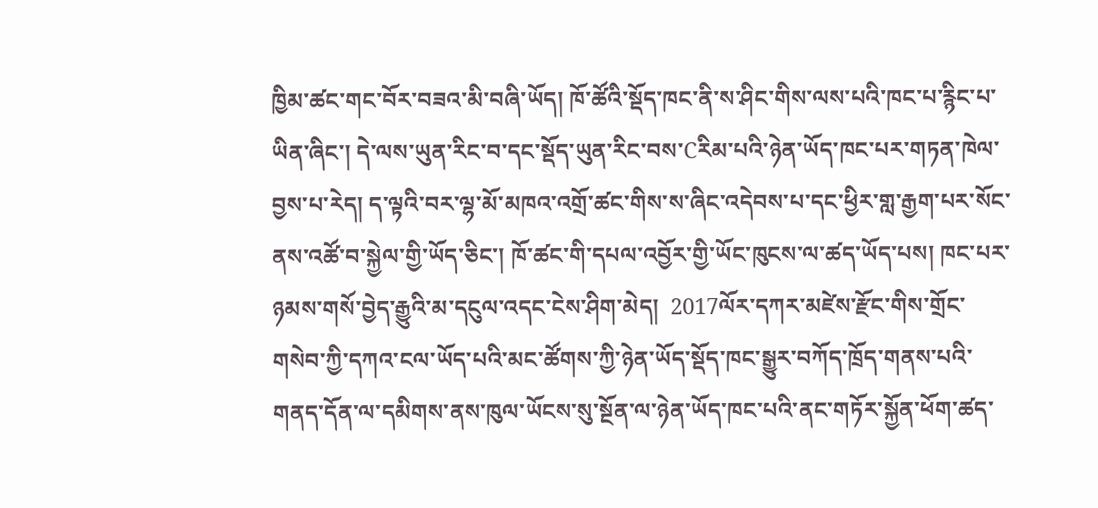ཁྱིམ་ཚང་གང་བོར་བཟའ་མི་བཞི་ཡོད། ཁོ་ཚོའི་སྡོད་ཁང་ནི་ས་ཤིང་གིས་ལས་པའི་ཁང་པ་རྙིང་པ་ཡིན་ཞིང་། དེ་ལས་ཡུན་རིང་བ་དང་སྡོད་ཡུན་རིང་བས་Cརིམ་པའི་ཉེན་ཡོད་ཁང་པར་གཏན་ཁེལ་བྱས་པ་རེད། ད་ལྟའི་བར་ལྷ་མོ་མཁའ་འགྲོ་ཚང་གིས་ས་ཞིང་འདེབས་པ་དང་ཕྱིར་གླ་རྒྱག་པར་སོང་ནས་འཚོ་བ་སྐྱེལ་གྱི་ཡོད་ཅིང་། ཁོ་ཚང་གི་དཔལ་འབྱོར་གྱི་ཡོང་ཁུངས་ལ་ཚད་ཡོད་པས། ཁང་པར་ཉམས་གསོ་བྱེད་རྒྱུའི་མ་དངུལ་འདང་ངེས་ཤིག་མེད།  2017ལོར་དཀར་མཛེས་རྫོང་གིས་གྲོང་གསེབ་ཀྱི་དཀའ་ངལ་ཡོད་པའི་མང་ཚོགས་ཀྱི་ཉེན་ཡོད་སྡོད་ཁང་སྒྱུར་བཀོད་ཁྲོད་གནས་པའི་གནད་དོན་ལ་དམིགས་ནས་ཁུལ་ཡོངས་སུ་སྔོན་ལ་ཉེན་ཡོད་ཁང་པའི་ནང་གཏོར་སྐྱོན་ཕོག་ཚད་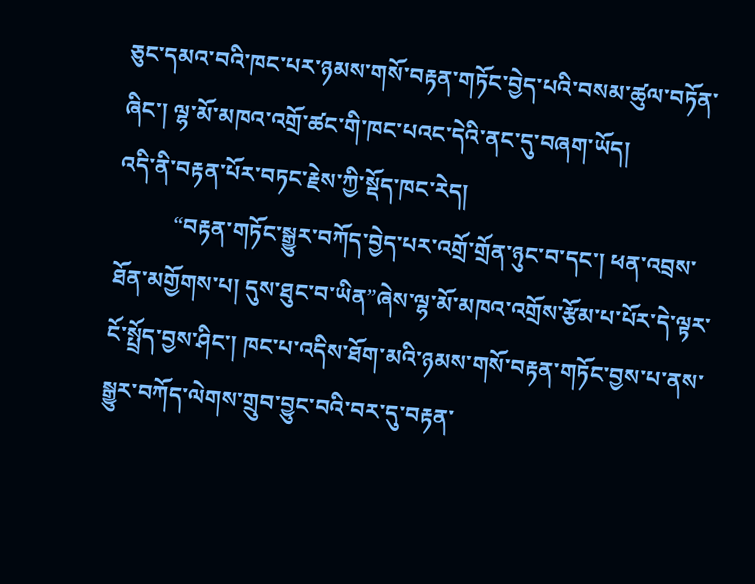ཅུང་དམའ་བའི་ཁང་པར་ཉམས་གསོ་བརྟན་གཏོང་བྱེད་པའི་བསམ་ཚུལ་བཏོན་ཞིང་། ལྷ་མོ་མཁའ་འགྲོ་ཚང་གི་ཁང་པའང་དེའི་ནང་དུ་བཞག་ཡོད།
འདི་ནི་བརྟན་པོར་བཏང་རྗེས་ཀྱི་སྡོད་ཁང་རེད།
          “བརྟན་གཏོང་སྒྱུར་བཀོད་བྱེད་པར་འགྲོ་གྲོན་ཉུང་བ་དང་། ཕན་འབྲས་ཐོན་མགྱོགས་པ། དུས་ཐུང་བ་ཡིན”ཞེས་ལྷ་མོ་མཁའ་འགྲོས་རྩོམ་པ་པོར་དེ་ལྟར་ངོ་སྤྲོད་བྱས་ཤིང་། ཁང་པ་འདིས་ཐོག་མའི་ཉམས་གསོ་བརྟན་གཏོང་བྱས་པ་ནས་སྒྱུར་བཀོད་ལེགས་གྲུབ་བྱུང་བའི་བར་དུ་བརྟན་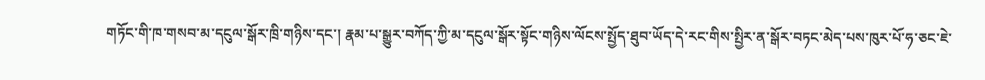གཏོང་གི་ཁ་གསབ་མ་དངུལ་སྒོར་ཁྲི་གཉིས་དང་། རྣམ་པ་སྒྱུར་བཀོད་ཀྱི་མ་དངུལ་སྒོར་སྟོང་གཉིས་ལོངས་སྤྱོད་ཐུབ་ཡོད་དེ་རང་གིས་སྤྱིར་ན་སྒོར་བཏང་མེད་པས་ཁུར་པོ་ཧ་ཅང་ཇེ་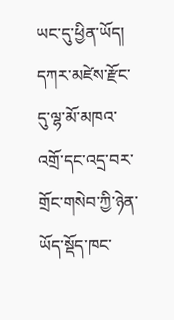ཡང་དུ་ཕྱིན་ཡོད། དཀར་མཛེས་རྫོང་དུ་ལྷ་མོ་མཁའ་འགྲོ་དང་འདྲ་བར་གྲོང་གསེབ་ཀྱི་ཉེན་ཡོད་སྡོད་ཁང་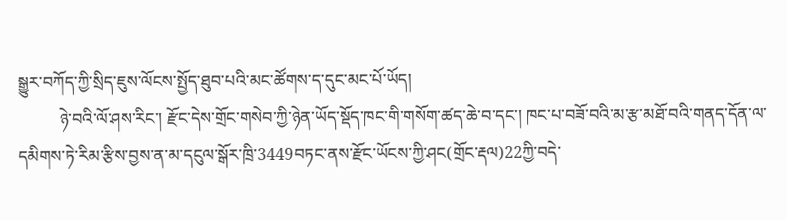སྒྱུར་བཀོད་ཀྱི་སྲིད་ཇུས་ལོངས་སྤྱོད་ཐུབ་པའི་མང་ཚོགས་ད་དུང་མང་པོ་ཡོད།
          ཉེ་བའི་ལོ་ཤས་རིང་། རྫོང་དེས་གྲོང་གསེབ་ཀྱི་ཉེན་ཡོད་སྡོད་ཁང་གི་གསོག་ཚད་ཆེ་བ་དང་། ཁང་པ་བཟོ་བའི་མ་རྩ་མཐོ་བའི་གནད་དོན་ལ་དམིགས་ཏེ་རིམ་རྩིས་བྱས་ན་མ་དངུལ་སྒོར་ཁྲི་3449བཏང་ནས་རྫོང་ཡོངས་ཀྱི་ཤང(གྲོང་རྡལ)22ཀྱི་བདེ་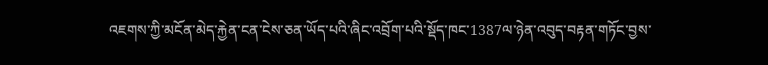འཇགས་ཀྱི་མངོན་མེད་རྐྱེན་ངན་ངེས་ཅན་ཡོད་པའི་ཞིང་འབྲོག་པའི་སྡོད་ཁང་1387ལ་ཉེན་འབུད་བརྟན་གཏོང་བྱས་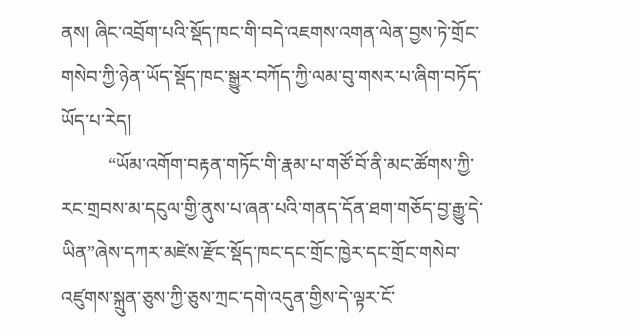ནས། ཞིང་འབྲོག་པའི་སྡོད་ཁང་གི་བདེ་འཇགས་འགན་ལེན་བྱས་ཏེ་གྲོང་གསེབ་ཀྱི་ཉེན་ཡོད་སྡོད་ཁང་སྒྱུར་བཀོད་ཀྱི་ལམ་བུ་གསར་པ་ཞིག་བཏོད་ཡོད་པ་རེད།
          “ཡོམ་འགོག་བརྟན་གཏོང་གི་རྣམ་པ་གཙོ་བོ་ནི་མང་ཚོགས་ཀྱི་རང་གྲབས་མ་དངུལ་གྱི་ནུས་པ་ཞན་པའི་གནད་དོན་ཐག་གཅོད་བྱ་རྒྱུ་དེ་ཡིན”ཞེས་དཀར་མཛེས་རྫོང་སྡོད་ཁང་དང་གྲོང་ཁྱེར་དང་གྲོང་གསེབ་འཛུགས་སྐྲུན་ཅུས་ཀྱི་ཅུས་ཀྲང་དགེ་འདུན་གྱིས་དེ་ལྟར་ངོ་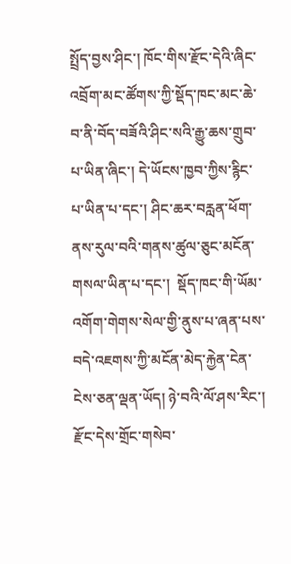སྤྲོད་བྱས་ཤིང་། ཁོང་གིས་རྫོང་དེའི་ཞིང་འབྲོག་མང་ཚོགས་ཀྱི་སྡོད་ཁང་མང་ཆེ་བ་ནི་བོད་བཟོའི་ཤིང་སའི་རྒྱུ་ཆས་གྲུབ་པ་ཡིན་ཞིང་། དེ་ཡོངས་ཁྱབ་ཀྱིས་རྙིང་པ་ཡིན་པ་དང་། ཤིང་ཆར་བརླན་ཕོག་ནས་རུལ་བའི་གནས་ཚུལ་ཅུང་མངོན་གསལ་ཡིན་པ་དང་།  སྡོད་ཁང་གི་ཡོམ་འགོག་གེགས་སེལ་གྱི་ནུས་པ་ཞན་པས་བདེ་འཇགས་ཀྱི་མངོན་མེད་རྐྱེན་ངེན་ངེས་ཅན་ལྡན་ཡོད། ཉེ་བའི་ལོ་ཤས་རིང་། རྫོང་དེས་གྲོང་གསེབ་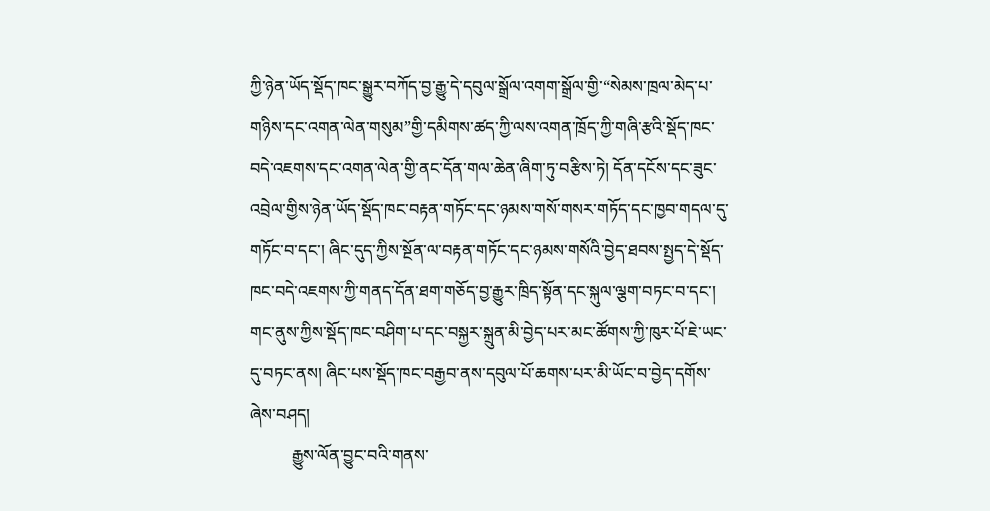ཀྱི་ཉེན་ཡོད་སྡོད་ཁང་སྒྱུར་བཀོད་བྱ་རྒྱུ་དེ་དབུལ་སྒྲོལ་འགག་སྒྲོལ་གྱི་“སེམས་ཁྲལ་མེད་པ་གཉིས་དང་འགན་ལེན་གསུམ”གྱི་དམིགས་ཚད་ཀྱི་ལས་འགན་ཁྲོད་ཀྱི་གཞི་རྩའི་སྡོད་ཁང་བདེ་འཇགས་དང་འགན་ལེན་གྱི་ནང་དོན་གལ་ཆེན་ཞིག་ཏུ་བརྩིས་ཏེ། དོན་དངོས་དང་ཟུང་འབྲེལ་གྱིས་ཉེན་ཡོད་སྡོད་ཁང་བརྟན་གཏོང་དང་ཉམས་གསོ་གསར་གཏོད་དང་ཁྱབ་གདལ་དུ་གཏོང་བ་དང་། ཞིང་དུད་ཀྱིས་སྔོན་ལ་བརྟན་གཏོང་དང་ཉམས་གསོའི་བྱེད་ཐབས་སྤྱད་དེ་སྡོད་ཁང་བདེ་འཇགས་ཀྱི་གནད་དོན་ཐག་གཅོད་བྱ་རྒྱུར་ཁྲིད་སྟོན་དང་སྐུལ་ལྕག་བཏང་བ་དང་། གང་ནུས་ཀྱིས་སྡོད་ཁང་བཤིག་པ་དང་བསྐྱར་སྐྲུན་མི་བྱེད་པར་མང་ཚོགས་ཀྱི་ཁུར་པོ་ཇེ་ཡང་དུ་བཏང་ནས། ཞིང་པས་སྡོད་ཁང་བརྒྱབ་ནས་དབུལ་པོ་ཆགས་པར་མི་ཡོང་བ་བྱེད་དགོས་ཞེས་བཤད།
          རྒྱུས་ལོན་བྱུང་བའི་གནས་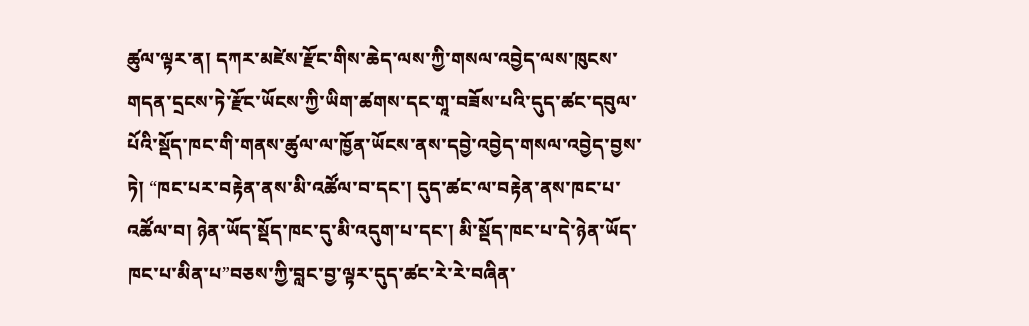ཚུལ་ལྟར་ན། དཀར་མཛེས་རྫོང་གིས་ཆེད་ལས་ཀྱི་གསལ་འབྱེད་ལས་ཁུངས་གདན་དྲངས་ཏེ་རྫོང་ཡོངས་ཀྱི་ཡིག་ཚགས་དང་གཱ་བཟོས་པའི་དུད་ཚང་དབུལ་པོའི་སྡོད་ཁང་གི་གནས་ཚུལ་ལ་ཁྱོན་ཡོངས་ནས་དབྱེ་འབྱེད་གསལ་འབྱེད་བྱས་ཏེ། “ཁང་པར་བརྟེན་ནས་མི་འཚོལ་བ་དང་། དུད་ཚང་ལ་བརྟེན་ནས་ཁང་པ་འཚོལ་བ། ཉེན་ཡོད་སྡོད་ཁང་དུ་མི་འདུག་པ་དང་། མི་སྡོད་ཁང་པ་དེ་ཉེན་ཡོད་ཁང་པ་མིན་པ”བཅས་ཀྱི་བླང་བྱ་ལྟར་དུད་ཚང་རེ་རེ་བཞིན་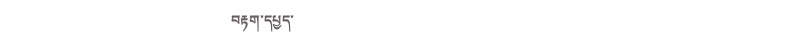བརྟག་དཔྱད་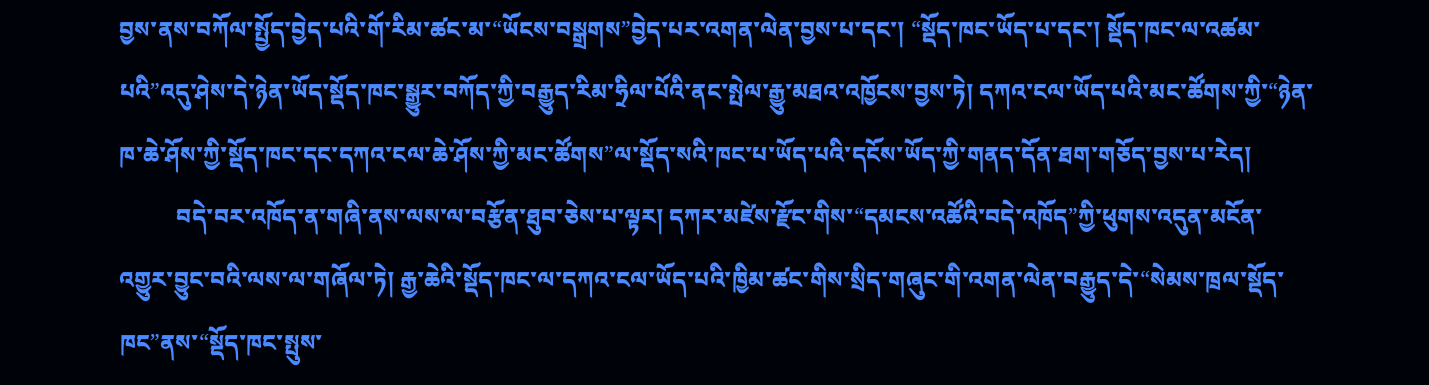བྱས་ནས་བཀོལ་སྤྱོད་བྱེད་པའི་གོ་རིམ་ཚང་མ་“ཡོངས་བསྒྲགས”བྱེད་པར་འགན་ལེན་བྱས་པ་དང་། “སྡོད་ཁང་ཡོད་པ་དང་། སྡོད་ཁང་ལ་འཚམ་པའི”འདུ་ཤེས་དེ་ཉེན་ཡོད་སྡོད་ཁང་སྒྱུར་བཀོད་ཀྱི་བརྒྱུད་རིམ་ཧྲིལ་པོའི་ནང་སྤེལ་རྒྱུ་མཐའ་འཁྱོངས་བྱས་ཏེ། དཀའ་ངལ་ཡོད་པའི་མང་ཚོགས་ཀྱི་“ཉེན་ཁ་ཆེ་ཤོས་ཀྱི་སྡོད་ཁང་དང་དཀའ་ངལ་ཆེ་ཤོས་ཀྱི་མང་ཚོགས”ལ་སྡོད་སའི་ཁང་པ་ཡོད་པའི་དངོས་ཡོད་ཀྱི་གནད་དོན་ཐག་གཅོད་བྱས་པ་རེད།
          བདེ་བར་འཁོད་ན་གཞི་ནས་ལས་ལ་བརྩོན་ཐུབ་ཅེས་པ་ལྟར། དཀར་མཛེས་རྫོང་གིས་“དམངས་འཚོའི་བདེ་འཁོད”ཀྱི་ཕུགས་འདུན་མངོན་འགྱུར་བྱུང་བའི་ལས་ལ་གཞོལ་ཏེ། རྒྱ་ཆེའི་སྡོད་ཁང་ལ་དཀའ་ངལ་ཡོད་པའི་ཁྱིམ་ཚང་གིས་སྲིད་གཞུང་གི་འགན་ལེན་བརྒྱུད་དེ་“སེམས་ཁྲལ་སྡོད་ཁང”ནས་“སྡོད་ཁང་སྤུས་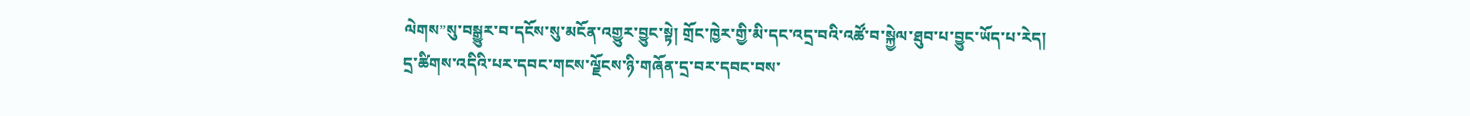ལེགས”སུ་བསྒྱུར་བ་དངོས་སུ་མངོན་འགྱུར་བྱུང་སྟེ། གྲོང་ཁྱེར་གྱི་མི་དང་འདྲ་བའི་འཚོ་བ་སྐྱེལ་ཐུབ་པ་བྱུང་ཡོད་པ་རེད།
དྲ་ཚིགས་འདིའི་པར་དབང་གངས་ལྗོངས་ཉི་གཞོན་དྲ་བར་དབང་བས་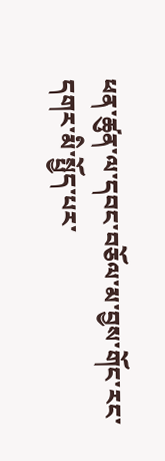ཕན་ཚུན་ལ་དབང་བཅོལ་མ་བྱས་གོང་རང་དགར་མི་སྤྱོད་པར་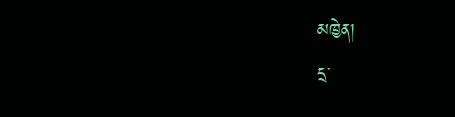མཁྱེན།
དྲ་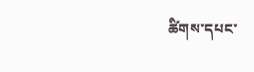ཚིགས་དཔང་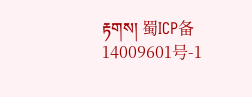རྟགས། 蜀ICP备14009601号-1